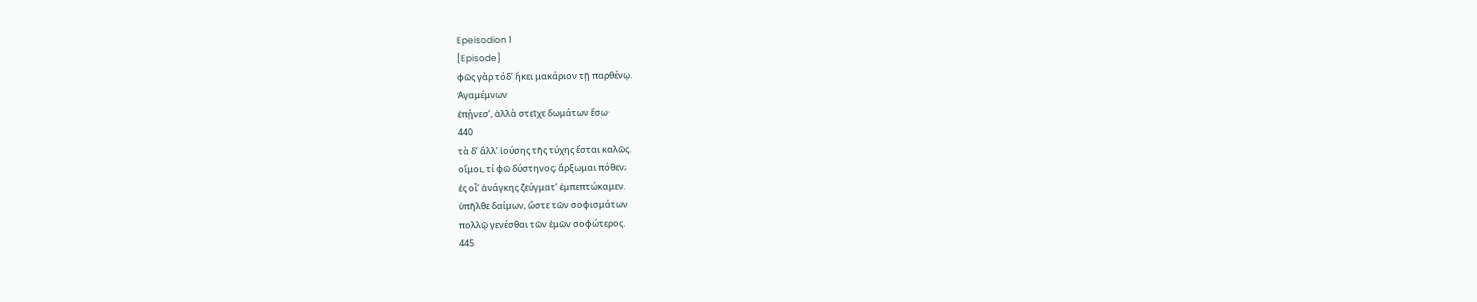Epeisodion 1
[Episode]
φῶς γὰρ τόδʼ ἥκει μακάριον τῇ παρθένῳ.
Ἀγαμέμνων
ἐπῄνεσʼ, ἀλλὰ στεῖχε δωμάτων ἔσω·
440
τὰ δʼ ἄλλʼ ἰούσης τῆς τύχης ἔσται καλῶς.
οἴμοι, τί φῶ δύστηνος; ἄρξωμαι πόθεν;
ἐς οἷʼ ἀνάγκης ζεύγματʼ ἐμπεπτώκαμεν.
ὑπῆλθε δαίμων, ὥστε τῶν σοφισμάτων
πολλῷ γενέσθαι τῶν ἐμῶν σοφώτερος.
445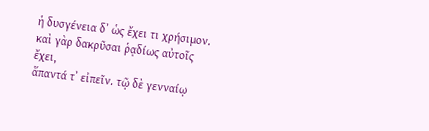ἡ δυσγένεια δʼ ὡς ἔχει τι χρήσιμον.
καὶ γὰρ δακρῦσαι ῥᾳδίως αὐτοῖς ἔχει,
ἅπαντά τʼ εἰπεῖν. τῷ δὲ γενναίῳ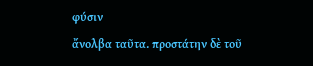φύσιν
ἄνολβα ταῦτα. προστάτην δὲ τοῦ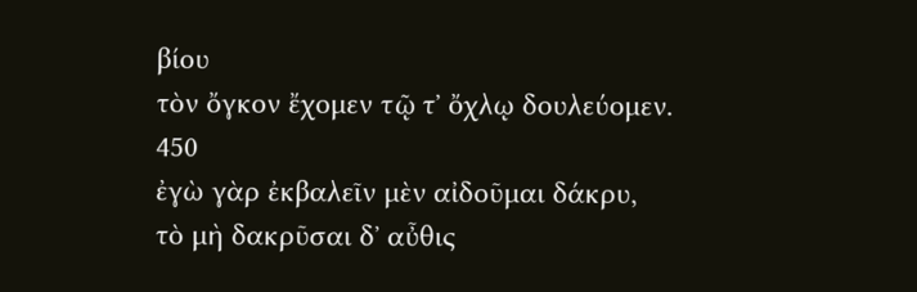βίου
τὸν ὄγκον ἔχομεν τῷ τʼ ὄχλῳ δουλεύομεν.
450
ἐγὼ γὰρ ἐκβαλεῖν μὲν αἰδοῦμαι δάκρυ,
τὸ μὴ δακρῦσαι δʼ αὖθις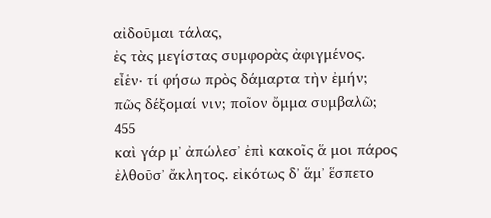αἰδοῦμαι τάλας,
ἐς τὰς μεγίστας συμφορὰς ἀφιγμένος.
εἶἑν· τί φήσω πρὸς δάμαρτα τὴν ἐμήν;
πῶς δέξομαί νιν; ποῖον ὄμμα συμβαλῶ;
455
καὶ γάρ μʼ ἀπώλεσʼ ἐπὶ κακοῖς ἅ μοι πάρος
ἐλθοῦσʼ ἄκλητος. εἰκότως δʼ ἅμʼ ἕσπετο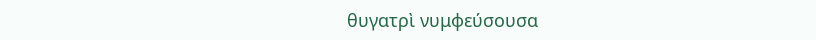θυγατρὶ νυμφεύσουσα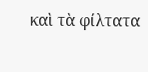καὶ τὰ φίλτατα